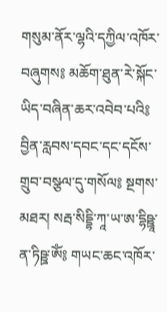གསུམ་ནོར་ལྷའི་དཀྱིལ་འཁོར་བཞུགས༔ མཆོག་ཐུན་རེ་སྐོང་ཡིད་བཞིན་ཆར་འབེབ་པའི༔ བྱིན་རླབས་དབང་དང་དངོས་གྲུབ་བསྩལ་དུ་གསོལ༔ སྔགས་མཐར། སརྦ་སིདྡྷི་ཀཱ་ཡ་ཨ་དྷིཥྛཱ་ན་ཏིཥྛ་ཨོཾ༔ གཡང་ཆང་འཁོར་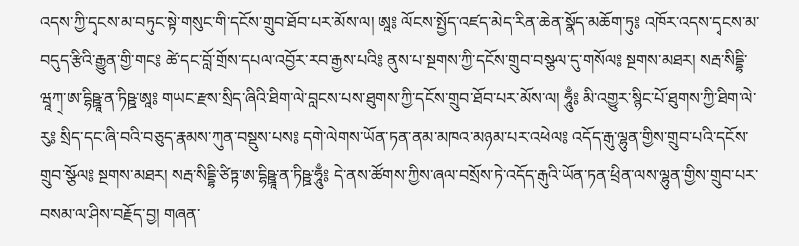འདས་ཀྱི་དྭངས་མ་བཏུང་སྟེ་གསུང་གི་དངོས་གྲུབ་ཐོབ་པར་མོས་ལ། ཨཱ༔ ལོངས་སྤྱོད་འཛད་མེད་རིན་ཆེན་སྣོད་མཆོག་ཏུ༔ འཁོར་འདས་དྭངས་མ་བདུད་རྩིའི་རྒྱུན་གྱི་གང༔ ཚེ་དང་བློ་གྲོས་དཔལ་འབྱོར་རབ་རྒྱས་པའི༔ ནུས་པ་སྔགས་ཀྱི་དངོས་གྲུབ་བསྩལ་དུ་གསོལ༔ སྔགས་མཐར། སརྦ་སིདྡྷི་ཝཱཀ྄་ཨ་དྷིཥྛཱ་ན་ཏིཥྛ་ཨཱ༔ གཡང་རྫས་སྲིད་ཞིའི་ཐིག་ལེ་བླངས་པས་ཐུགས་ཀྱི་དངོས་གྲུབ་ཐོབ་པར་མོས་ལ། ཧཱུྃ༔ མི་འགྱུར་སྙིང་པོ་ཐུགས་ཀྱི་ཐིག་ལེ་རུ༔ སྲིད་དང་ཞི་བའི་བཅུད་རྣམས་ཀུན་བསྡུས་པས༔ དགེ་ལེགས་ཡོན་ཏན་ནམ་མཁའ་མཉམ་པར་འཕེལ༔ འདོད་རྒུ་ལྷུན་གྱིས་གྲུབ་པའི་དངོས་གྲུབ་སྩོལ༔ སྔགས་མཐར། སརྦ་སིདྡྷི་ཙིཏྟ་ཨ་དྷིཥྛཱ་ན་ཏིཥྛ་ཧཱུྃ༔ དེ་ནས་ཚོགས་ཀྱིས་ཞལ་བསྲོས་ཏེ་འདོད་རྒུའི་ཡོན་ཏན་ཕྲིན་ལས་ལྷུན་གྱིས་གྲུབ་པར་བསམ་ལ་ཤིས་བརྗོད་བྱ། གཞན་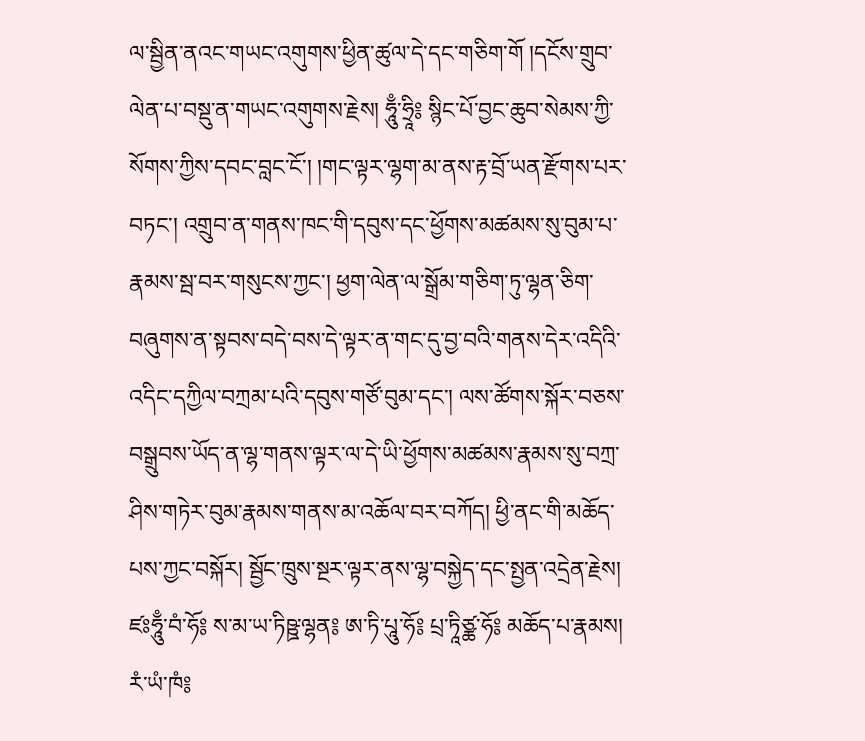ལ་སྦྱིན་ནའང་གཡང་འགུགས་ཕྱིན་ཚུལ་དེ་དང་གཅིག་གོ །དངོས་གྲུབ་ལེན་པ་བསྡུ་ན་གཡང་འགུགས་རྗེས། ཧཱུྃ་ཧྲཱི༔ སྙིང་པོ་བྱང་ཆུབ་སེམས་ཀྱི་སོགས་ཀྱིས་དབང་བླང་ངོ་། །གང་ལྟར་ལྷག་མ་ནས་རྟ་བྲོ་ཡན་རྫོགས་པར་བཏང་། འགྲུབ་ན་གནས་ཁང་གི་དབུས་དང་ཕྱོགས་མཚམས་སུ་བུམ་པ་རྣམས་སྦ་བར་གསུངས་ཀྱང་། ཕྱག་ལེན་ལ་སྒྲོམ་གཅིག་ཏུ་ལྷན་ཅིག་བཞུགས་ན་སྟབས་བདེ་བས་དེ་ལྟར་ན་གང་དུ་བྱ་བའི་གནས་དེར་འདིའི་འདིང་དཀྱིལ་བཀྲམ་པའི་དབུས་གཙོ་བུམ་དང་། ལས་ཚོགས་སྐོར་བཅས་བསྒྲུབས་ཡོད་ན་ལྷ་གནས་ལྟར་ལ་དེ་ཡི་ཕྱོགས་མཚམས་རྣམས་སུ་བཀྲ་ཤིས་གཏེར་བུམ་རྣམས་གནས་མ་འཆོལ་བར་བཀོད། ཕྱི་ནང་གི་མཆོད་པས་ཀྱང་བསྐོར། སྦྱོང་ཁྲུས་སྔར་ལྟར་ནས་ལྷ་བསྐྱེད་དང་སྤྱན་འདྲེན་རྗེས། ཛཿཧཱུྃ་བཾ་ཧོ༔ ས་མ་ཡ་ཏིཥྛ་ལྷན༔ ཨ་ཏི་པཱུ་ཧོ༔ པྲ་ཏཱིཙྪ་ཧོ༔ མཆོད་པ་རྣམས། རཾ་ཡཾ་ཁཾ༔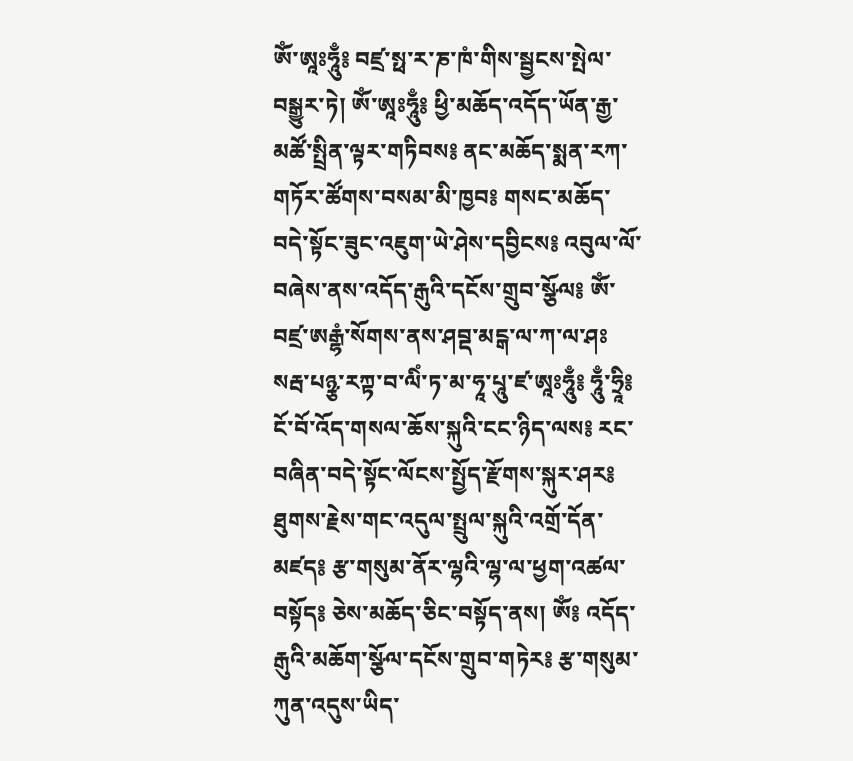ཨོཾ་ཨཱཿཧཱུྃ༔ བཛྲ་སྥ་ར་ཎ་ཁཾ་གིས་སྦྱངས་སྤེལ་བསྒྱུར་ཏེ། ཨོཾ་ཨཱཿཧཱུྃ༔ ཕྱི་མཆོད་འདོད་ཡོན་རྒྱ་མཚོ་སྤྲིན་ལྟར་གཏིབས༔ ནང་མཆོད་སྨན་རཀ་གཏོར་ཚོགས་བསམ་མི་ཁྱབ༔ གསང་མཆོད་བདེ་སྟོང་ཟུང་འཇུག་ཡེ་ཤེས་དབྱིངས༔ འབུལ་ལོ་བཞེས་ནས་འདོད་རྒུའི་དངོས་གྲུབ་སྩོལ༔ ཨོཾ་བཛྲ་ཨརྒྷཾ་སོགས་ནས་ཤབྡ་མངྒ་ལ་ཀ་ལ་ཤཿསརྦ་པཉྩ་རཀྟ་བ་ལིཾ་ཏ་མ་ཧཱ་པཱུ་ཛ་ཨཱཿཧཱུྃ༔ ཧཱུྃ་ཧྲཱི༔ ངོ་བོ་འོད་གསལ་ཆོས་སྐུའི་ངང་ཉིད་ལས༔ རང་བཞིན་བདེ་སྟོང་ལོངས་སྤྱོད་རྫོགས་སྐུར་ཤར༔ ཐུགས་རྗེས་གང་འདུལ་སྤྲུལ་སྐུའི་འགྲོ་དོན་མཛད༔ རྩ་གསུམ་ནོར་ལྷའི་ལྷ་ལ་ཕྱག་འཚལ་བསྟོད༔ ཅེས་མཆོད་ཅིང་བསྟོད་ནས། ཨོཾ༔ འདོད་རྒུའི་མཆོག་སྩོལ་དངོས་གྲུབ་གཏེར༔ རྩ་གསུམ་ཀུན་འདུས་ཡིད་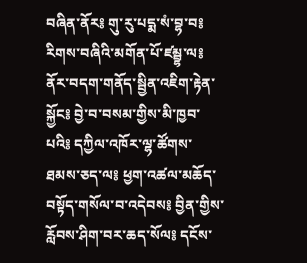བཞིན་ནོར༔ གུ་རུ་པདྨ་སཾ་བྷ་བ༔ རིགས་བཞིའི་མགོན་པོ་ཛམྦྷ་ལ༔ ནོར་བདག་གནོད་སྦྱིན་འཇིག་རྟེན་སྐྱོང༔ བྱེ་བ་བསམ་གྱིས་མི་ཁྱབ་པའི༔ དཀྱིལ་འཁོར་ལྷ་ཚོགས་ཐམས་ཅད་ལ༔ ཕྱག་འཚལ་མཆོད་བསྟོད་གསོལ་བ་འདེབས༔ བྱིན་གྱིས་རློབས་ཤིག་བར་ཆད་སོལ༔ དངོས་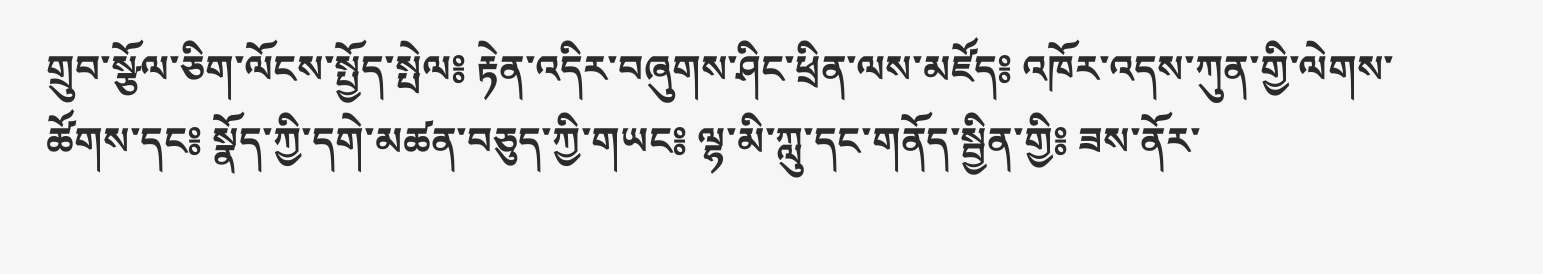གྲུབ་སྩོལ་ཅིག་ལོངས་སྤྱོད་སྤེལ༔ རྟེན་འདིར་བཞུགས་ཤིང་ཕྲིན་ལས་མཛོད༔ འཁོར་འདས་ཀུན་གྱི་ལེགས་ཚོགས་དང༔ སྣོད་ཀྱི་དགེ་མཚན་བཅུད་ཀྱི་གཡང༔ ལྷ་མི་ཀླུ་དང་གནོད་སྦྱིན་གྱི༔ ཟས་ནོར་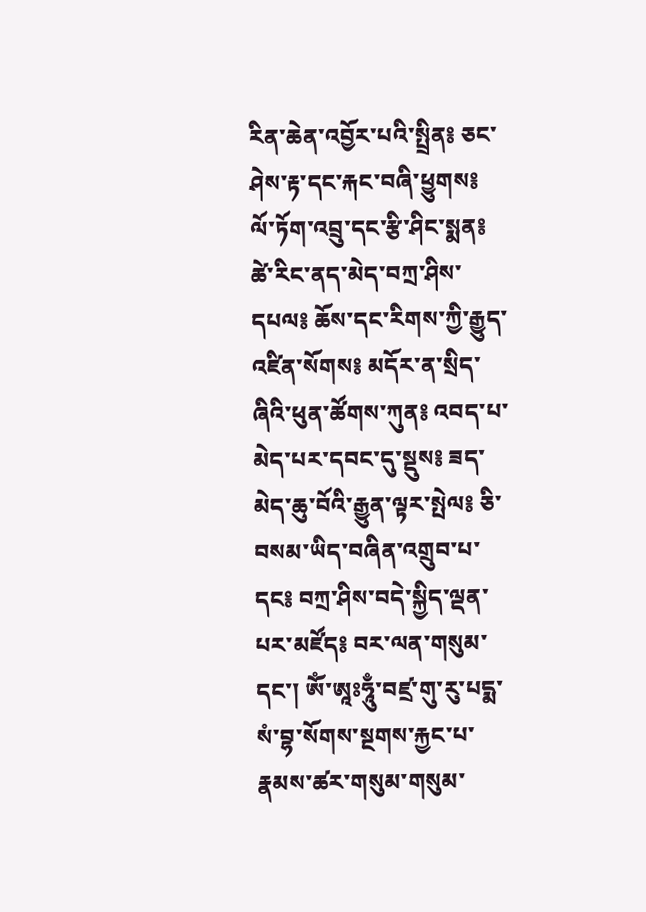རིན་ཆེན་འབྱོར་པའི་སྤྲིན༔ ཅང་ཤེས་རྟ་དང་རྐང་བཞི་ཕྱུགས༔ ལོ་ཏོག་འབྲུ་དང་རྩི་ཤིང་སྨན༔ ཚེ་རིང་ནད་མེད་བཀྲ་ཤིས་དཔལ༔ ཆོས་དང་རིགས་ཀྱི་རྒྱུད་འཛིན་སོགས༔ མདོར་ན་སྲིད་ཞིའི་ཕུན་ཚོགས་ཀུན༔ འབད་པ་མེད་པར་དབང་དུ་སྡུས༔ ཟད་མེད་ཆུ་བོའི་རྒྱུན་ལྟར་སྤེལ༔ ཅི་བསམ་ཡིད་བཞིན་འགྲུབ་པ་དང༔ བཀྲ་ཤིས་བདེ་སྐྱིད་ལྡན་པར་མཛོད༔ བར་ལན་གསུམ་དང་། ཨོཾ་ཨཱཿཧཱུྃ་བཛྲ་གུ་རུ་པདྨ་སཾ་བྷ་སོགས་སྔགས་རྐྱང་པ་རྣམས་ཚར་གསུམ་གསུམ་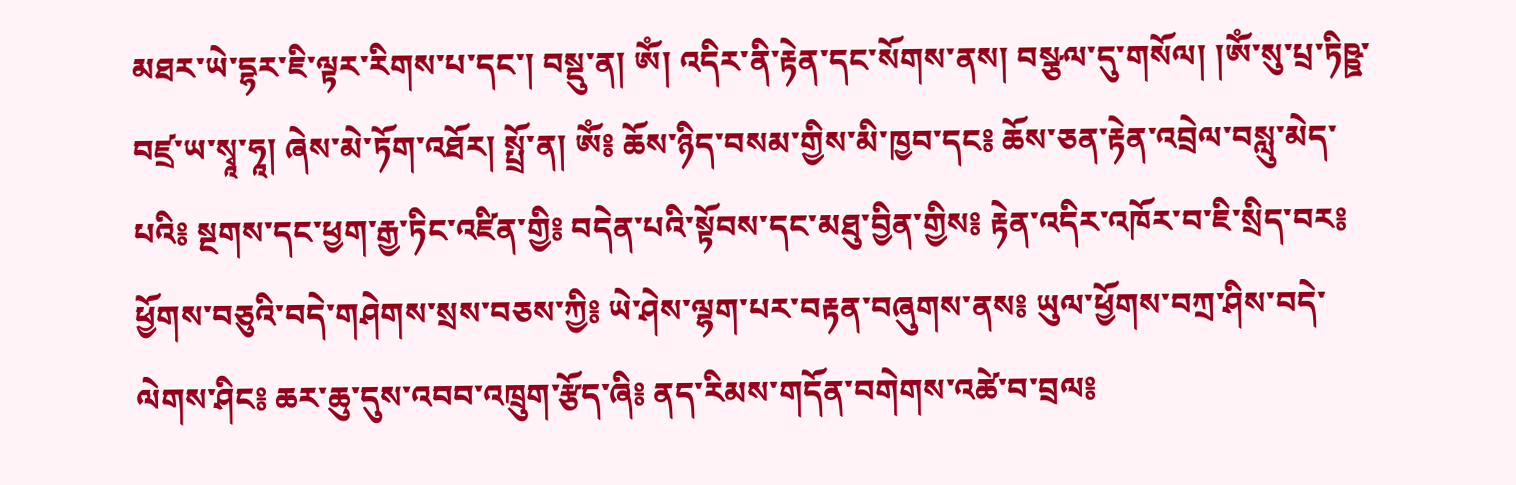མཐར་ཡེ་དྷར་ཇི་ལྟར་རིགས་པ་དང་། བསྡུ་ན། ཨོཾ། འདིར་ནི་རྟེན་དང་སོགས་ནས། བསྩལ་དུ་གསོལ། །ཨོཾ་སུ་པྲ་ཏིཥྛ་བཛྲ་ཡ་སྭཱ་ཧཱ། ཞེས་མེ་ཏོག་འཐོར། སྤྲོ་ན། ཨོཾ༔ ཆོས་ཉིད་བསམ་གྱིས་མི་ཁྱབ་དང༔ ཆོས་ཅན་རྟེན་འབྲེལ་བསླུ་མེད་པའི༔ སྔགས་དང་ཕྱག་རྒྱ་ཏིང་འཛིན་གྱི༔ བདེན་པའི་སྟོབས་དང་མཐུ་བྱིན་གྱིས༔ རྟེན་འདིར་འཁོར་བ་ཇི་སྲིད་བར༔ ཕྱོགས་བཅུའི་བདེ་གཤེགས་སྲས་བཅས་ཀྱི༔ ཡེ་ཤེས་ལྷག་པར་བརྟན་བཞུགས་ནས༔ ཡུལ་ཕྱོགས་བཀྲ་ཤིས་བདེ་ལེགས་ཤིང༔ ཆར་ཆུ་དུས་འབབ་འཁྲུག་རྩོད་ཞི༔ ནད་རིམས་གདོན་བགེགས་འཚེ་བ་བྲལ༔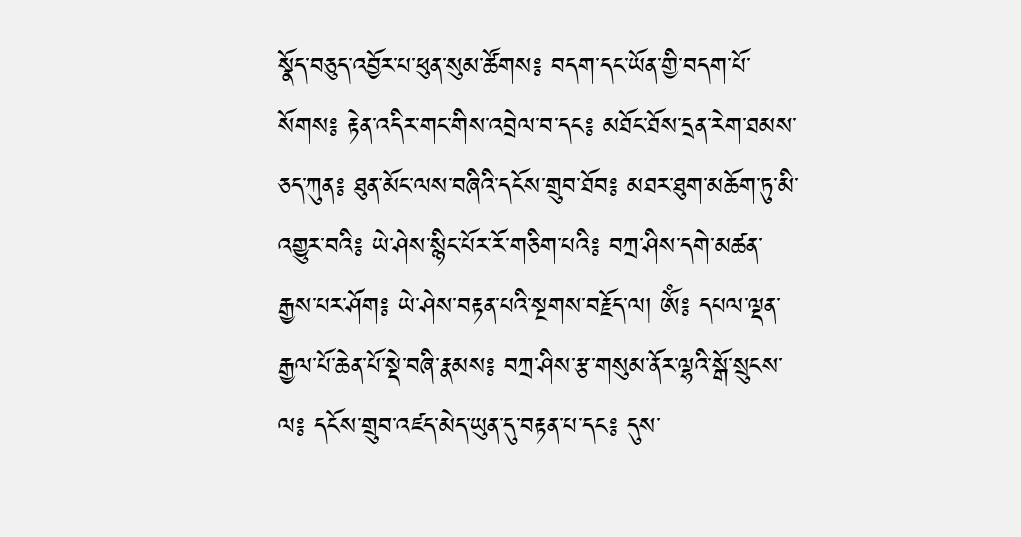སྣོད་བཅུད་འབྱོར་པ་ཕུན་སུམ་ཚོགས༔ བདག་དང་ཡོན་གྱི་བདག་པོ་སོགས༔ རྟེན་འདིར་གང་གིས་འབྲེལ་བ་དང༔ མཐོང་ཐོས་དྲན་རེག་ཐམས་ཅད་ཀུན༔ ཐུན་མོང་ལས་བཞིའི་དངོས་གྲུབ་ཐོབ༔ མཐར་ཐུག་མཆོག་ཏུ་མི་འགྱུར་བའི༔ ཡེ་ཤེས་སྙིང་པོར་རོ་གཅིག་པའི༔ བཀྲ་ཤིས་དགེ་མཚན་རྒྱས་པར་ཤོག༔ ཡེ་ཤེས་བརྟན་པའི་སྔགས་བརྗོད་ལ། ཨོཾ༔ དཔལ་ལྡན་རྒྱལ་པོ་ཆེན་པོ་སྡེ་བཞི་རྣམས༔ བཀྲ་ཤིས་རྩ་གསུམ་ནོར་ལྷའི་སྒོ་སྲུངས་ལ༔ དངོས་གྲུབ་འཛད་མེད་ཡུན་དུ་བརྟན་པ་དང༔ དུས་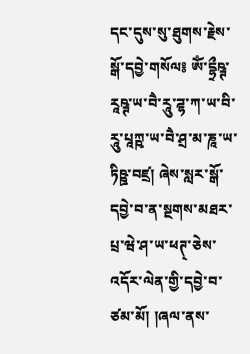དང་དུས་སུ་ཐུགས་རྗེས་སྒོ་དབྱེ་གསོལ༔ ཨོཾ་དྷྲྀཥྚ་རཱཥྚ་ཡ་བཻ་རཱུ་ཌྷ་ཀ་ཡ་བི་རཱུ་པཱཀྵ་ཡ་བཻ་ཤྲ་མ་ཎཱ་ཡ་ཏིཥྛ་བཛྲ། ཞེས་སླར་སྒོ་དབྱེ་བ་ན་སྔགས་མཐར་པྲ་ཝེ་ཤ་ཡ་ཕཊ྄་ཅེས་འདོར་ལེན་གྱི་དབྱེ་བ་ཙམ་མོ། །ཞལ་ནས་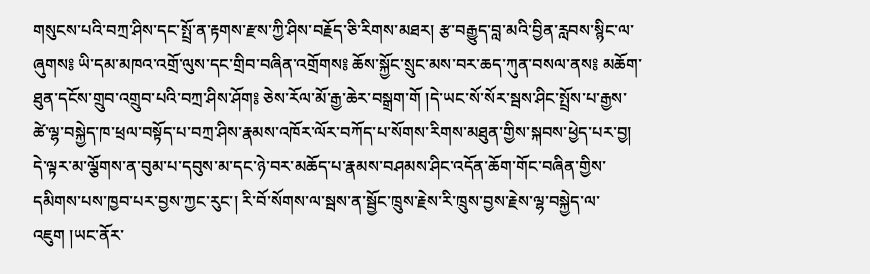གསུངས་པའི་བཀྲ་ཤིས་དང་སྤྲོ་ན་རྟགས་རྫས་ཀྱི་ཤིས་བརྗོད་ཅི་རིགས་མཐར། རྩ་བརྒྱུད་བླ་མའི་བྱིན་རླབས་སྙིང་ལ་ཞུགས༔ ཡི་དམ་མཁའ་འགྲོ་ལུས་དང་གྲིབ་བཞིན་འགྲོགས༔ ཆོས་སྐྱོང་སྲུང་མས་བར་ཆད་ཀུན་བསལ་ནས༔ མཆོག་ཐུན་དངོས་གྲུབ་འགྲུབ་པའི་བཀྲ་ཤིས་ཤོག༔ ཅེས་རོལ་མོ་རྒྱ་ཆེར་བསྒྲག་གོ །དེ་ཡང་སོ་སོར་སྦས་ཤིང་སྤྲོས་པ་རྒྱས་ཚེ་ལྷ་བསྐྱེད་ཁ་ཕྲལ་བསྟོད་པ་བཀྲ་ཤིས་རྣམས་འཁོར་ལོར་བཀོད་པ་སོགས་རིགས་མཐུན་གྱིས་སྐབས་ཕྱེད་པར་བྱ། དེ་ལྟར་མ་ལྕོགས་ན་བུམ་པ་དབུས་མ་དང་ཉེ་བར་མཆོད་པ་རྣམས་བཤམས་ཤིང་འདོན་ཆོག་གོང་བཞིན་གྱིས་དམིགས་པས་ཁྱབ་པར་བྱས་ཀྱང་རུང་། རི་བོ་སོགས་ལ་སྦས་ན་སྦྱོང་ཁྲུས་རྗེས་རི་ཁྲུས་བྱས་རྗེས་ལྷ་བསྐྱེད་ལ་འཇུག །ཡང་ནོར་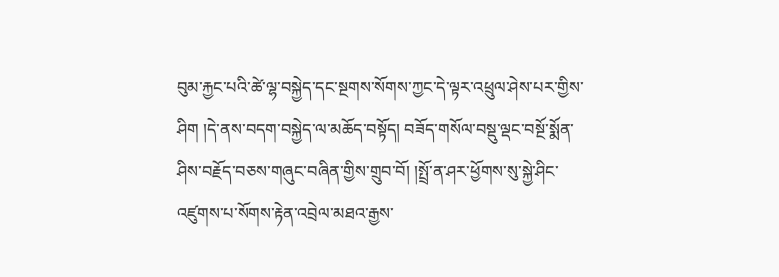བུམ་རྐྱང་པའི་ཚེ་ལྷ་བསྐྱེད་དང་སྔགས་སོགས་ཀྱང་དེ་ལྟར་འཕྲུལ་ཤེས་པར་གྱིས་ཤིག །དེ་ནས་བདག་བསྐྱེད་ལ་མཆོད་བསྟོད། བཟོད་གསོལ་བསྡུ་ལྡང་བསྔོ་སྨོན་ཤིས་བརྗོད་བཅས་གཞུང་བཞིན་གྱིས་གྲུབ་བོ། །སྤྲོ་ན་ཤར་ཕྱོགས་སུ་སྐྱེ་ཤིང་འཛུགས་པ་སོགས་རྟེན་འབྲེལ་མཐའ་རྒྱས་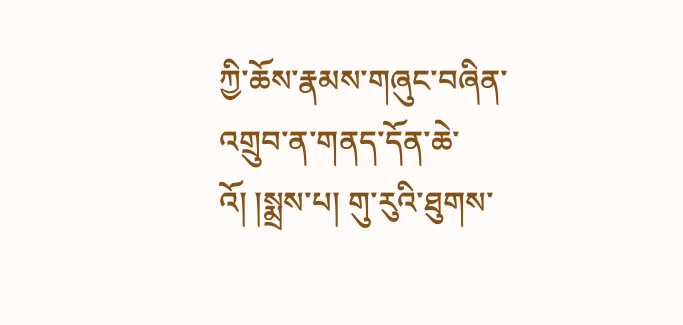ཀྱི་ཆོས་རྣམས་གཞུང་བཞིན་འགྲུབ་ན་གནད་དོན་ཆེ་འོ། །སྨྲས་པ། གུ་རུའི་ཐུགས་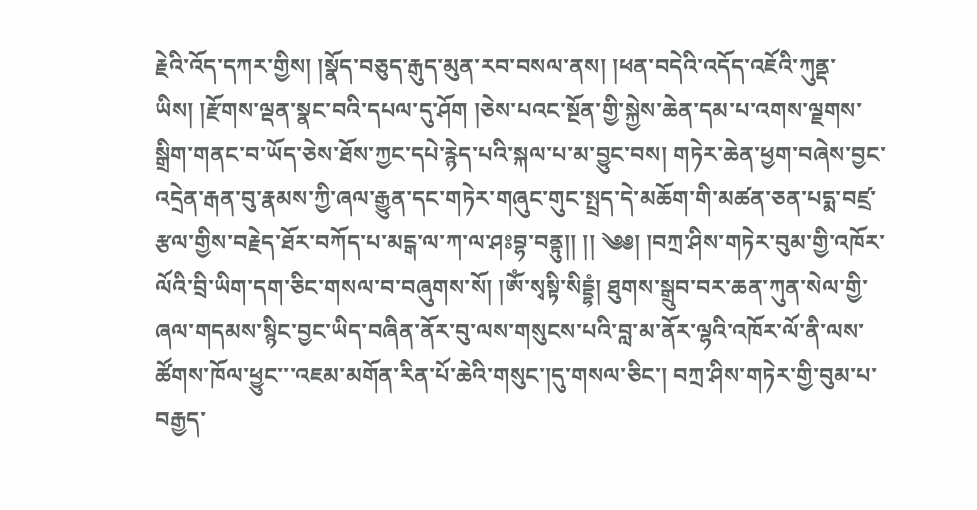རྗེའི་འོད་དཀར་གྱིས། །སྣོད་བཅུད་རྒུད་མུན་རབ་བསལ་ནས། །ཕན་བདེའི་འདོད་འཇོའི་ཀུནྡ་ཡིས། །རྫོགས་ལྡན་སྣང་བའི་དཔལ་དུ་ཤོག །ཅེས་པའང་སྔོན་གྱི་སྐྱེས་ཆེན་དམ་པ་འགས་ལྗགས་སྒྲིག་གནང་བ་ཡོད་ཅེས་ཐོས་ཀྱང་དཔེ་རྙེད་པའི་སྐལ་པ་མ་བྱུང་བས། གཏེར་ཆེན་ཕྱག་བཞེས་བྱང་འདྲེན་རྒན་བུ་རྣམས་ཀྱི་ཞལ་རྒྱུན་དང་གཏེར་གཞུང་གུང་སྤྲད་དེ་མཆོག་གི་མཚན་ཅན་པདྨ་བཛྲ་རྩལ་གྱིས་བརྗེད་ཐོར་བཀོད་པ་མངྒ་ལ་ཀ་ལ་ཤཿབྷ་བནྟུ།། །། ༄༅། །བཀྲ་ཤིས་གཏེར་བུམ་གྱི་འཁོར་ལོའི་བྲི་ཡིག་དག་ཅིང་གསལ་བ་བཞུགས་སོ། །ཨོཾ་སྭསྟི་སིདྡྷཾ། ཐུགས་སྒྲུབ་བར་ཆན་ཀུན་སེལ་གྱི་ཞལ་གདམས་སྙིང་བྱང་ཡིད་བཞིན་ནོར་བུ་ལས་གསུངས་པའི་བླ་མ་ནོར་ལྷའི་འཁོར་ལོ་ནི་ལས་ཚོགས་ཁོལ་ཕྱུང་་་འཇམ་མགོན་རིན་པོ་ཆེའི་གསུང་།དུ་གསལ་ཅིང་། བཀྲ་ཤིས་གཏེར་གྱི་བུམ་པ་བརྒྱད་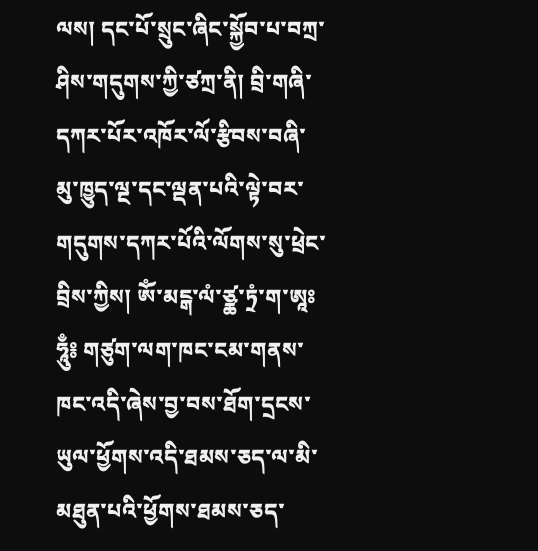ལས། དང་པོ་སྲུང་ཞིང་སྐྱོབ་པ་བཀྲ་ཤིས་གདུགས་ཀྱི་ཙཀྲ་ནི། བྲི་གཞི་དཀར་པོར་འཁོར་ལོ་རྩིབས་བཞི་མུ་ཁྱུད་ལྔ་དང་ལྡན་པའི་ལྟེ་བར་གདུགས་དཀར་པོའི་ལོགས་སུ་ཕྲེང་བྲིས་ཀྱིས། ཨོཾ་མངྒ་ལཾ་ཙྪ་ཏྲཾ་ག་ཨཱཿཧཱུྃ༔ གཙུག་ལག་ཁང་ངམ་གནས་ཁང་འདི་ཞེས་བྱ་བས་ཐོག་དྲངས་ཡུལ་ཕྱོགས་འདི་ཐམས་ཅད་ལ་མི་མཐུན་པའི་ཕྱོགས་ཐམས་ཅད་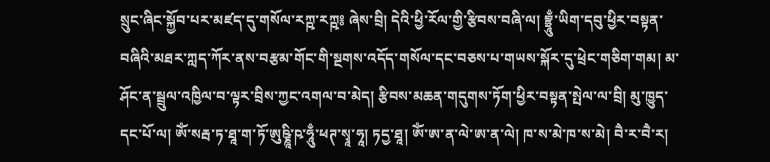སྲུང་ཞིང་སྐྱོབ་པར་མཛད་དུ་གསོལ་རཀྵ་རཀྵ༔ ཞེས་བྲི། དེའི་ཕྱི་རོལ་གྱི་རྩིབས་བཞི་ལ། བྷྲཱུྃ་ཡིག་དབུ་ཕྱིར་བསྟན་བཞིའི་མཐར་ཀླད་ཀོར་ནས་བརྩམ་གོང་གི་སྔགས་འདོད་གསོལ་དང་བཅས་པ་གཡས་སྐོར་དུ་ཕྲེང་གཅིག་གམ། མ་ཤོང་ན་སྦྲུལ་འཁྱིལ་བ་ལྟར་བྲིས་ཀྱང་འགལ་བ་མེད། རྩིབས་མཆན་གདུགས་ཏོག་ཕྱིར་བསྟན་སྤེལ་ལ་བྲི། མུ་ཁྱུད་དང་པོ་ལ། ཨོཾ་སརྦ་ཏ་ཐཱ་ག་ཏོ་ཨུཥྞཱི་ཥ་ཧཱུྃ་ཕཊ་སྭཱ་ཧཱ། ཏདྱ་ཐཱ། ཨོཾ་ཨ་ན་ལེ་ཨ་ན་ལེ། ཁ་ས་མེ་ཁ་ས་མེ། བཻ་ར་བཻ་ར།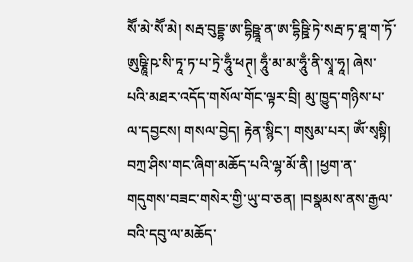སཽ་མེ་སཽ་མེ། སརྦ་བུདྡྷ་ཨ་དྷིཥྛཱ་ན་ཨ་དྷིཥྛི་ཏེ་སརྦ་ཏ་ཐཱ་ག་ཏོ་ཨུཥྞཱི་ཥ་སི་ཏཱ་ཏ་པ་ཏྲེ་ཧཱུྃ་ཕཊ྄། ཧཱུྃ་མ་མ་ཧཱུྃ་ནི་སྭཱ་ཧཱ། ཞེས་པའི་མཐར་འདོད་གསོལ་གོང་ལྟར་བྲི། མུ་ཁྱུད་གཉིས་པ་ལ་དབྱངས། གསལ་བྱེད། རྟེན་སྙིང་། གསུམ་པར། ཨོཾ་སྭསྟི། བཀྲ་ཤིས་གང་ཞིག་མཆོད་པའི་ལྷ་མོ་ནི། །ཕྱག་ན་གདུགས་བཟང་གསེར་གྱི་ཡུ་བ་ཅན། །བསྣམས་ནས་རྒྱལ་བའི་དབུ་ལ་མཆོད་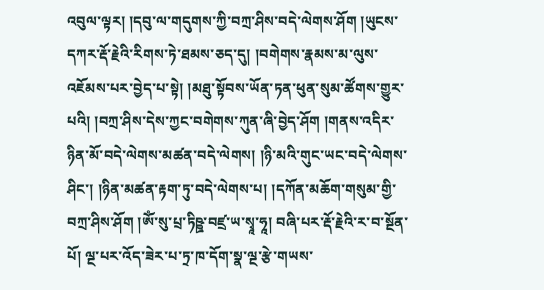འབུལ་ལྟར། །དབུ་ལ་གདུགས་ཀྱི་བཀྲ་ཤིས་བདེ་ལེགས་ཤོག །ཡུངས་དཀར་རྡོ་རྗེའི་རིགས་ཏེ་ཐམས་ཅད་དུ། །བགེགས་རྣམས་མ་ལུས་འཇོམས་པར་བྱེད་པ་སྟེ། །མཐུ་སྟོབས་ཡོན་ཏན་ཕུན་སུམ་ཚོགས་གྱུར་པའི། །བཀྲ་ཤིས་དེས་ཀྱང་བགེགས་ཀུན་ཞི་བྱེད་ཤོག །གནས་འདིར་ཉིན་མོ་བདེ་ལེགས་མཚན་བདེ་ལེགས། །ཉི་མའི་གུང་ཡང་བདེ་ལེགས་ཤིང་། །ཉིན་མཚན་རྟག་ཏུ་བདེ་ལེགས་པ། །དཀོན་མཆོག་གསུམ་གྱི་བཀྲ་ཤིས་ཤོག །ཨོཾ་སུ་པྲ་ཏིཥྛ་བཛྲ་ཡ་སྭཱ་ཧཱ། བཞི་པར་རྡོ་རྗེའི་ར་བ་སྔོན་པོ། ལྔ་པར་འོད་ཟེར་པ་ཏྲ་ཁ་དོག་སྣ་ལྔ་རྩེ་གཡས་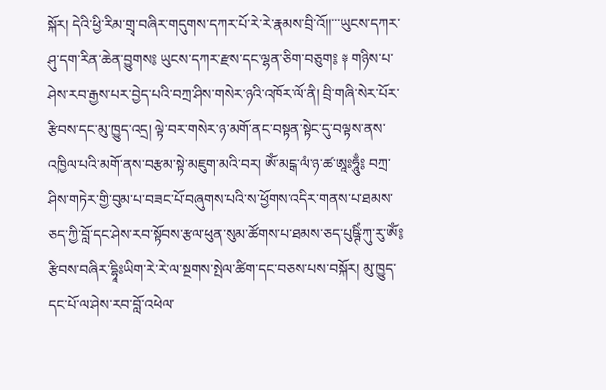སྐོར། དེའི་ཕྱི་རིམ་གྲྭ་བཞིར་གདུགས་དཀར་པོ་རེ་རེ་རྣམས་བྲི་འོ།།་་་ཡུངས་དཀར་ཤུ་དག་རིན་ཆེན་བྱུགས༔ ཡུངས་དཀར་རྫས་དང་ལྷན་ཅིག་བཅུག༔ ༈ གཉིས་པ་ཤེས་རབ་རྒྱས་པར་བྱེད་པའི་བཀྲ་ཤིས་གསེར་ཉའི་འཁོར་ལོ་ནི། བྲི་གཞི་སེར་པོར་རྩིབས་དང་མུ་ཁྱུད་འདྲ། ལྟེ་བར་གསེར་ཉ་མགོ་ནང་བསྟན་སྟེང་དུ་བལྟས་ནས་འཁྱིལ་པའི་མགོ་ནས་བརྩམ་སྟེ་མཇུག་མའི་བར། ཨོཾ་མངྒ་ལཾ་ཉ་ཚ་ཨཱཿཧཱུྃ༔ བཀྲ་ཤིས་གཏེར་གྱི་བུམ་པ་བཟང་པོ་བཞུགས་པའི་ས་ཕྱོགས་འདིར་གནས་པ་ཐམས་ཅད་ཀྱི་བློ་དང་ཤེས་རབ་སྟོབས་རྩལ་ཕུན་སུམ་ཚོགས་པ་ཐམས་ཅད་པུཥྚིཾ་ཀུ་རུ་ཨོཾ༔ རྩིབས་བཞིར་དྷཱིཿཡིག་རེ་རེ་ལ་སྔགས་སྤེལ་ཚིག་དང་བཅས་པས་བསྐོར། མུ་ཁྱུད་དང་པོ་ལ་ཤེས་རབ་བློ་འཕེལ་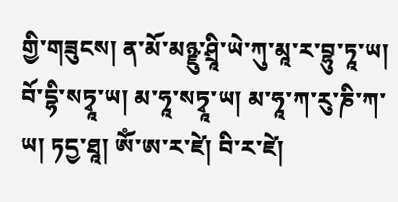གྱི་གཟུངས། ན་མོ་མཉྫུ་ཤྲཱི་ཡེ་ཀུ་མཱ་ར་བྷུ་ཏཱ་ཡ། བོ་དྷི་སཏྭཱ་ཡ། མ་ཧཱ་སཏྭཱ་ཡ། མ་ཧཱ་ཀ་རུ་ཎི་ཀ་ཡ། ཏདྱ་ཐཱ། ཨོཾ་ཨ་ར་ཛེ། བི་ར་ཛེ།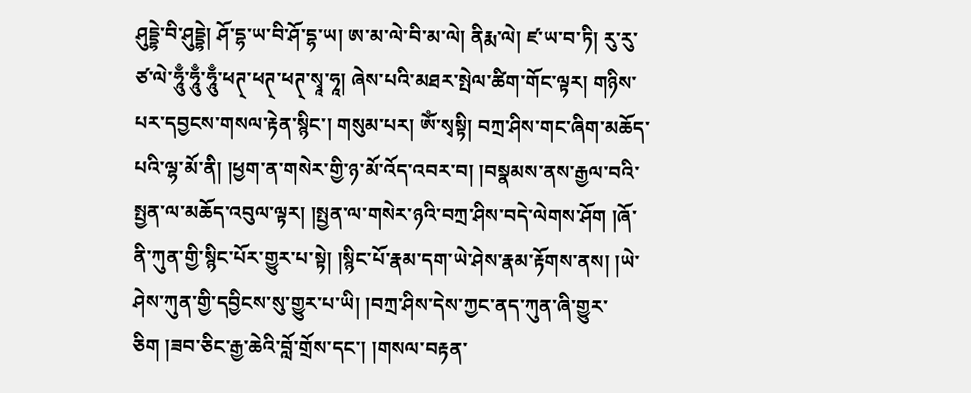ཤུདྡྷེ་བི་ཤུདྡྷེ། ཤོ་དྷ་ཡ་བི་ཤོ་དྷ་ཡ། ཨ་མ་ལེ་བི་མ་ལེ། ནིརྨ་ལེ། ཛ་ཡ་བ་ཏི། རུ་རུ་ཙ་ལེ་ཧཱུྃ་ཧཱུྃ་ཧཱུྃ་ཕཊ྄་ཕཊ྄་ཕཊ྄་སྭཱ་ཧཱ། ཞེས་པའི་མཐར་སྤེལ་ཚིག་གོང་ལྟར། གཉིས་པར་དབྱངས་གསལ་རྟེན་སྙིང་། གསུམ་པར། ཨོཾ་སྭསྟི། བཀྲ་ཤིས་གང་ཞིག་མཆོད་པའི་ལྷ་མོ་ནི། །ཕྱག་ན་གསེར་གྱི་ཉ་མོ་འོད་འབར་བ། །བསྣམས་ནས་རྒྱལ་བའི་སྤྱན་ལ་མཆོད་འབུལ་ལྟར། །སྤྱན་ལ་གསེར་ཉའི་བཀྲ་ཤིས་བདེ་ལེགས་ཤོག །ཞོ་ནི་ཀུན་གྱི་སྙིང་པོར་གྱུར་པ་སྟེ། །སྙིང་པོ་རྣམ་དག་ཡེ་ཤེས་རྣམ་རྟོགས་ནས། །ཡེ་ཤེས་ཀུན་གྱི་དབྱིངས་སུ་གྱུར་པ་ཡི། །བཀྲ་ཤིས་དེས་ཀྱང་ནད་ཀུན་ཞི་གྱུར་ཅིག །ཟབ་ཅིང་རྒྱ་ཆེའི་བློ་གྲོས་དང་། །གསལ་བརྟན་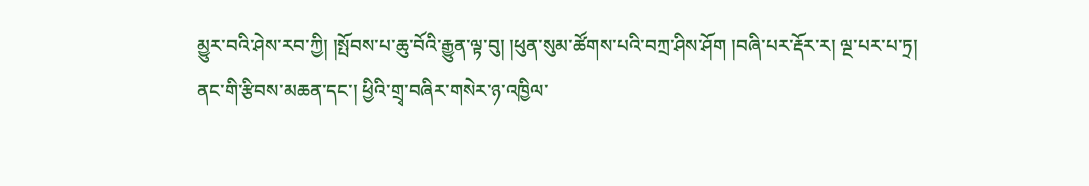མྱུར་བའི་ཤེས་རབ་ཀྱི། །སྤོབས་པ་ཆུ་བོའི་རྒྱུན་ལྟ་བུ། །ཕུན་སུམ་ཚོགས་པའི་བཀྲ་ཤིས་ཤོག །བཞི་པར་རྡོར་ར། ལྔ་པར་པ་ཏྲ། ནང་གི་རྩིབས་མཆན་དང་། ཕྱིའི་གྲྭ་བཞིར་གསེར་ཉ་འཁྱིལ་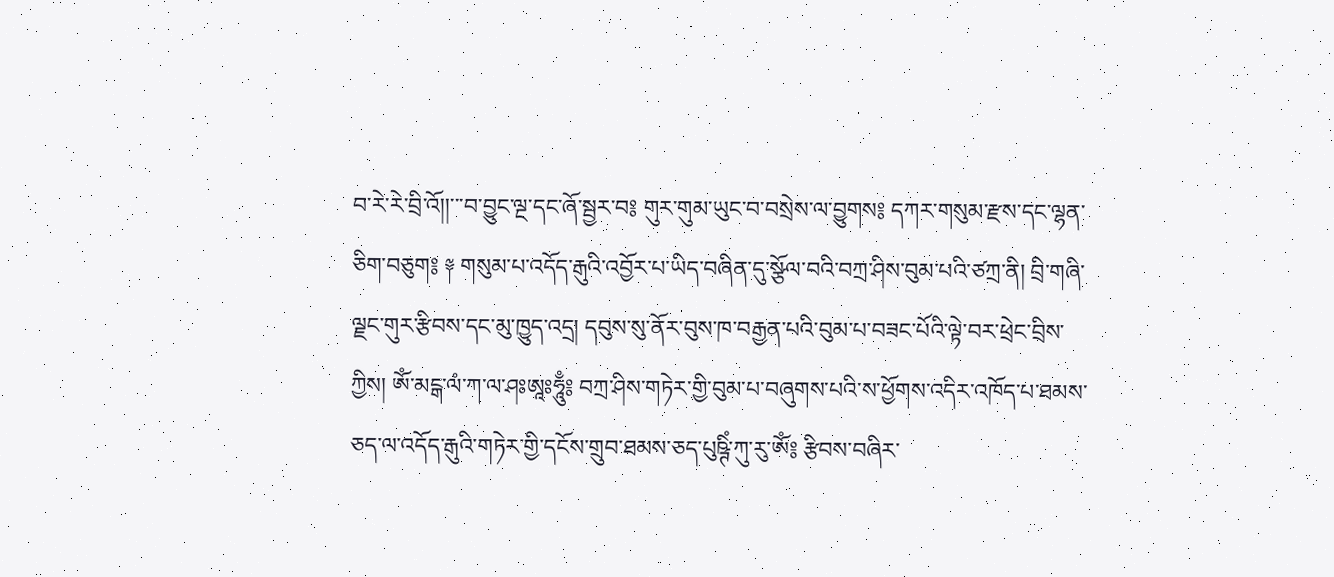བ་རེ་རེ་བྲི་འོ།།་་་བ་བྱུང་ལྔ་དང་ཞོ་སྦྱར་བ༔ གུར་གུམ་ཡུང་བ་བསྲེས་ལ་བྱུགས༔ དཀར་གསུམ་རྫས་དང་ལྷན་ཅིག་བཅུག༔ ༈ གསུམ་པ་འདོད་རྒུའི་འབྱོར་པ་ཡིད་བཞིན་དུ་སྩོལ་བའི་བཀྲ་ཤིས་བུམ་པའི་ཙཀྲ་ནི། བྲི་གཞི་ལྗང་གུར་རྩིབས་དང་མུ་ཁྱུད་འདྲ། དབུས་སུ་ནོར་བུས་ཁ་བརྒྱན་པའི་བུམ་པ་བཟང་པོའི་ལྟེ་བར་ཕྲེང་བྲིས་ཀྱིས། ཨོཾ་མངྒ་ལཾ་ཀ་ལ་ཤཿཨཱཿཧཱུྃ༔ བཀྲ་ཤིས་གཏེར་གྱི་བུམ་པ་བཞུགས་པའི་ས་ཕྱོགས་འདིར་འཁོད་པ་ཐམས་ཅད་ལ་འདོད་རྒུའི་གཏེར་གྱི་དངོས་གྲུབ་ཐམས་ཅད་པུཥྚིཾ་ཀུ་རུ་ཨོཾ༔ རྩིབས་བཞིར་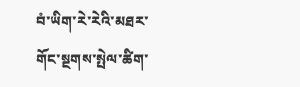བཾ་ཡིག་རེ་རེའི་མཐར་གོང་སྔགས་སྤེལ་ཚིག་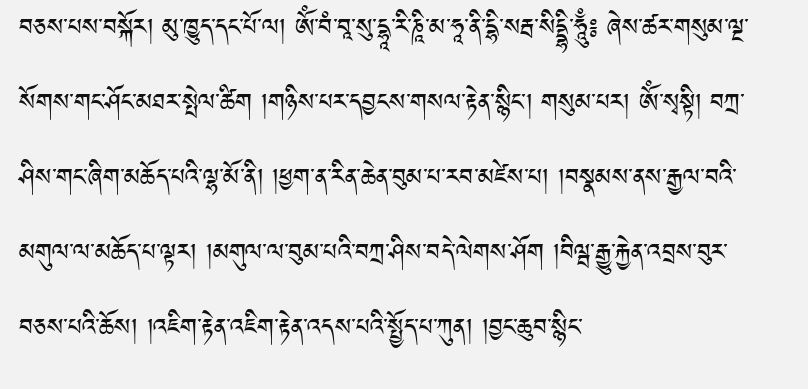བཅས་པས་བསྐོར། མུ་ཁྱུད་དང་པོ་ལ། ཨོཾ་བཾ་བཱ་སུ་དྷཱ་རི་ཎཱི་མ་ཧཱ་ནི་དྷི་སརྦ་སིདྡྷི་ཧཱུྃ༔ ཞེས་ཚར་གསུམ་ལྔ་སོགས་གང་ཤོང་མཐར་སྤེལ་ཚིག །གཉིས་པར་དབྱངས་གསལ་རྟེན་སྙིང་། གསུམ་པར། ཨོཾ་སྭསྟི། བཀྲ་ཤིས་གང་ཞིག་མཆོད་པའི་ལྷ་མོ་ནི། །ཕྱག་ན་རིན་ཆེན་བུམ་པ་རབ་མཛེས་པ། །བསྣམས་ནས་རྒྱལ་བའི་མགུལ་ལ་མཆོད་པ་ལྟར། །མགུལ་ལ་བུམ་པའི་བཀྲ་ཤིས་བདེ་ལེགས་ཤོག །བིལྦ་རྒྱུ་རྐྱེན་འབྲས་བུར་བཅས་པའི་ཆོས། །འཇིག་རྟེན་འཇིག་རྟེན་འདས་པའི་སྤྱོད་པ་ཀུན། །བྱང་ཆུབ་སྙིང་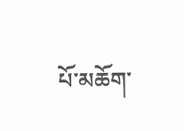པོ་མཆོག་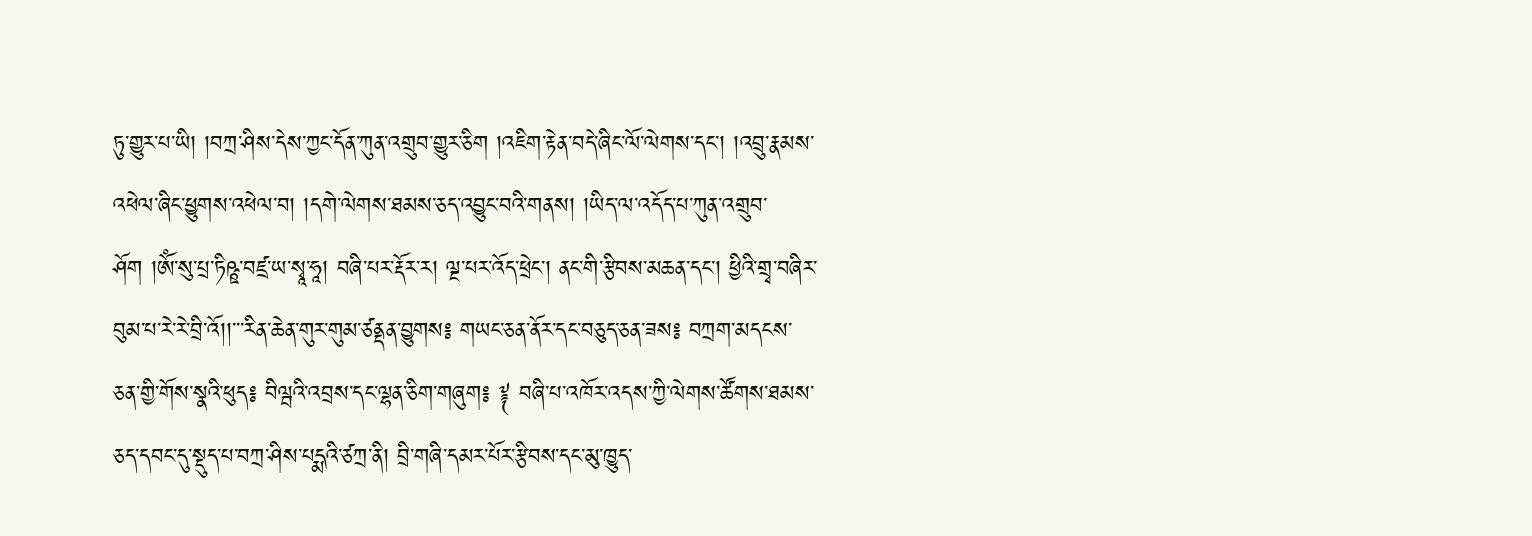ཏུ་གྱུར་པ་ཡི། །བཀྲ་ཤིས་དེས་ཀྱང་དོན་ཀུན་འགྲུབ་གྱུར་ཅིག །འཇིག་རྟེན་བདེ་ཞིང་ལོ་ལེགས་དང་། །འབྲུ་རྣམས་འཕེལ་ཞིང་ཕྱུགས་འཕེལ་བ། །དགེ་ལེགས་ཐམས་ཅད་འབྱུང་བའི་གནས། །ཡིད་ལ་འདོད་པ་ཀུན་འགྲུབ་ཤོག །ཨོཾ་སུ་པྲ་ཏིཥྛ་བཛྲ་ཡ་སྭཱ་ཧཱ། བཞི་པར་རྡོར་ར། ལྔ་པར་འོད་ཕྲེང་། ནང་གི་རྩིབས་མཆན་དང་། ཕྱིའི་གྲྭ་བཞིར་བུམ་པ་རེ་རེ་བྲི་འོ།།་་་རིན་ཆེན་གུར་གུམ་ཙནྡན་བྱུགས༔ གཡང་ཅན་ནོར་དང་བཅུད་ཅན་ཟས༔ བཀྲག་མདངས་ཅན་གྱི་གོས་སྣའི་ཕུད༔ བིལྦའི་འབྲས་དང་ལྷན་ཅིག་གཞུག༔ ༈ བཞི་པ་འཁོར་འདས་ཀྱི་ལེགས་ཚོགས་ཐམས་ཅད་དབང་དུ་སྡུད་པ་བཀྲ་ཤིས་པདྨའི་ཙཀྲ་ནི། བྲི་གཞི་དམར་པོར་རྩིབས་དང་མུ་ཁྱུད་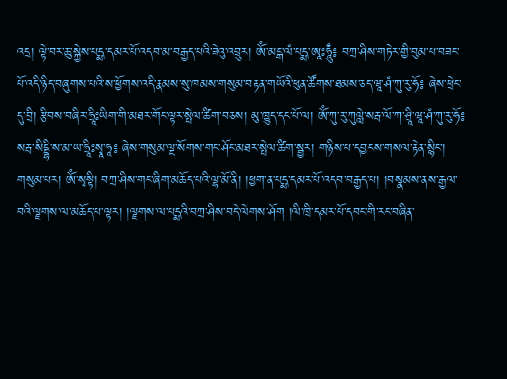འདྲ། ལྟེ་བར་ཆུ་སྐྱེས་པདྨ་དམར་པོ་འདབ་མ་བརྒྱད་པའི་ཟེའུ་འབྲུར། ཨོཾ་མངྒ་ལཾ་པདྨ་ཨཱཿཧཱུྃ༔ བཀྲ་ཤིས་གཏེར་གྱི་བུམ་པ་བཟང་པོ་འདི་ཉིད་བཞུགས་པའི་ས་ཕྱོགས་འདི་རྣམས་སུ་ཁམས་གསུམ་བརྟན་གཡོའི་ཕུན་ཚོགས་ཐམས་ཅད་ཝཱ་ཤཾ་ཀུ་རུ་ཧོ༔ ཞེས་ཕྲེང་དུ་བྲི། རྩིབས་བཞིར་ཧྲཱིཿཡིག་གི་མཐར་གོང་ལྟར་སྤེལ་ཚིག་བཅས། མུ་ཁྱུད་དང་པོ་ལ། ཨོཾ་ཀུ་རུ་ཀུལླེ་སརྦ་ལོ་ཀ་ཤྲཱི་ཝཱ་ཤཾ་ཀུ་རུ་ཧོ༔ སརྦ་སིདྡྷི་ས་མ་ཡ་ཧྲཱིཿསྭཱ་ཧཱ༔ ཞེས་གསུམ་ལྔ་སོགས་གང་ཤོང་མཐར་སྤེལ་ཚིག་སྦྱར། གཉིས་པ་དབྱངས་གསལ་རྟེན་སྙིང་། གསུམ་པར། ཨོཾ་སྭསྟི། བཀྲ་ཤིས་གང་ཞིག་མཆོད་པའི་ལྷ་མོ་ནི། །ཕྱག་ན་པདྨ་དམར་པོ་འདབ་བརྒྱད་པ། །བསྣམས་ནས་རྒྱལ་བའི་ལྗགས་ལ་མཆོད་པ་ལྟར། །ལྗགས་ལ་པདྨའི་བཀྲ་ཤིས་བདེ་ལེགས་ཤོག །ལི་ཁྲི་དམར་པོ་དབང་གི་རང་བཞིན་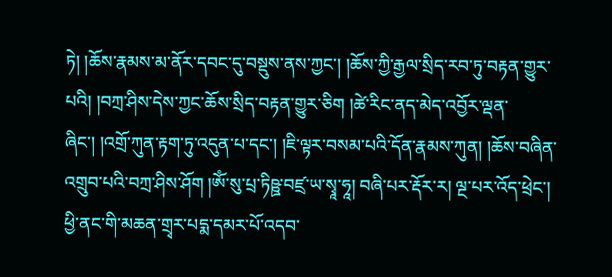ཏེ། །ཆོས་རྣམས་མ་ནོར་དབང་དུ་བསྡུས་ནས་ཀྱང་། །ཆོས་ཀྱི་རྒྱལ་སྲིད་རབ་ཏུ་བརྟན་གྱུར་པའི། །བཀྲ་ཤིས་དེས་ཀྱང་ཆོས་སྲིད་བརྟན་གྱུར་ཅིག །ཚེ་རིང་ནད་མེད་འབྱོར་ལྡན་ཞིང་། །འགྲོ་ཀུན་རྟག་ཏུ་འདུན་པ་དང་། །ཇི་ལྟར་བསམ་པའི་དོན་རྣམས་ཀུན། །ཆོས་བཞིན་འགྲུབ་པའི་བཀྲ་ཤིས་ཤོག །ཨོཾ་སུ་པྲ་ཏིཥྛ་བཛྲ་ཡ་སྭཱ་ཧཱ། བཞི་པར་རྡོར་ར། ལྔ་པར་འོད་ཕྲེང་། ཕྱི་ནང་གི་མཆན་གྲྭར་པདྨ་དམར་པོ་འདབ་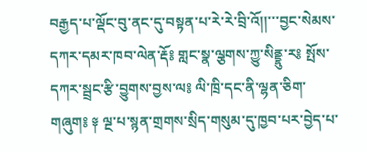བརྒྱད་པ་ལྡོང་བུ་ནང་དུ་བསྟན་པ་རེ་རེ་བྲི་འོ།།་་་བྱང་སེམས་དཀར་དམར་ཁབ་ལེན་རྡོ༔ གླང་སྣ་ལྕགས་ཀྱུ་སིནྡྷུ་ར༔ སྤོས་དཀར་སྦྲང་རྩི་བྱུགས་བྱས་ལ༔ ལི་ཁྲི་དང་ནི་ལྷན་ཅིག་གཞུག༔ ༈ ལྔ་པ་སྙན་གྲགས་སྲིད་གསུམ་དུ་ཁྱབ་པར་བྱེད་པ་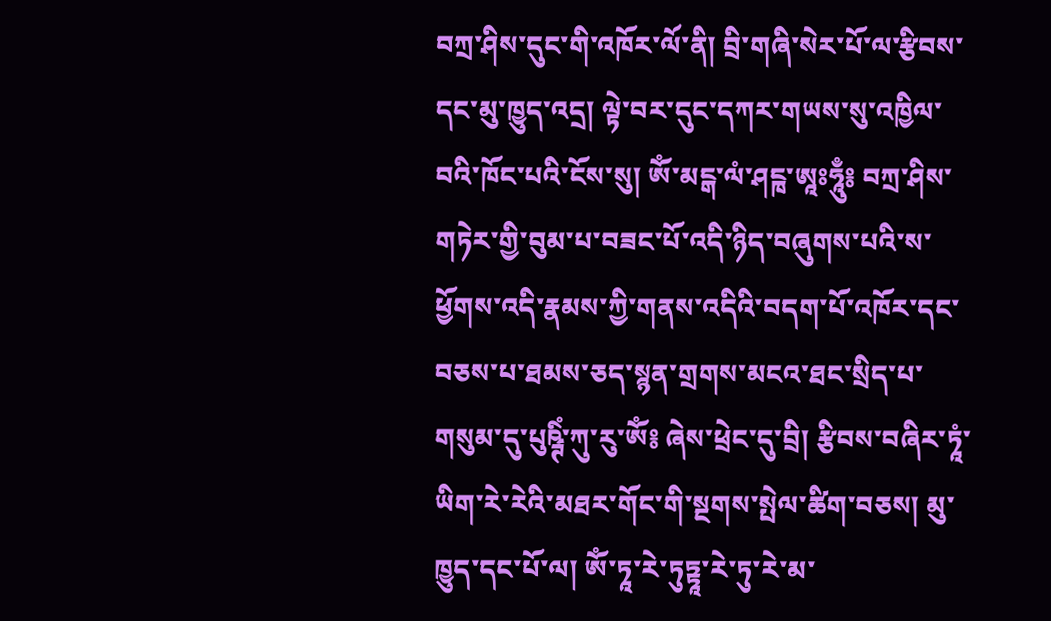བཀྲ་ཤིས་དུང་གི་འཁོར་ལོ་ནི། བྲི་གཞི་སེར་པོ་ལ་རྩིབས་དང་མུ་ཁྱུད་འདྲ། ལྟེ་བར་དུང་དཀར་གཡས་སུ་འཁྱིལ་བའི་ཁོང་པའི་ངོས་སུ། ཨོཾ་མངྒ་ལཾ་ཤངྑ་ཨཱཿཧཱུྃ༔ བཀྲ་ཤིས་གཏེར་གྱི་བུམ་པ་བཟང་པོ་འདི་ཉིད་བཞུགས་པའི་ས་ཕྱོགས་འདི་རྣམས་ཀྱི་གནས་འདིའི་བདག་པོ་འཁོར་དང་བཅས་པ་ཐམས་ཅད་སྙན་གྲགས་མངའ་ཐང་སྲིད་པ་གསུམ་དུ་པུཥྚིཾ་ཀུ་རུ་ཨོཾ༔ ཞེས་ཕྲེང་དུ་བྲི། རྩིབས་བཞིར་ཏཱཾ་ཡིག་རེ་རེའི་མཐར་གོང་གི་སྔགས་སྤེལ་ཚིག་བཅས། མུ་ཁྱུད་དང་པོ་ལ། ཨོཾ་ཏཱ་རེ་ཏུཏྟཱ་རེ་ཏུ་རེ་མ་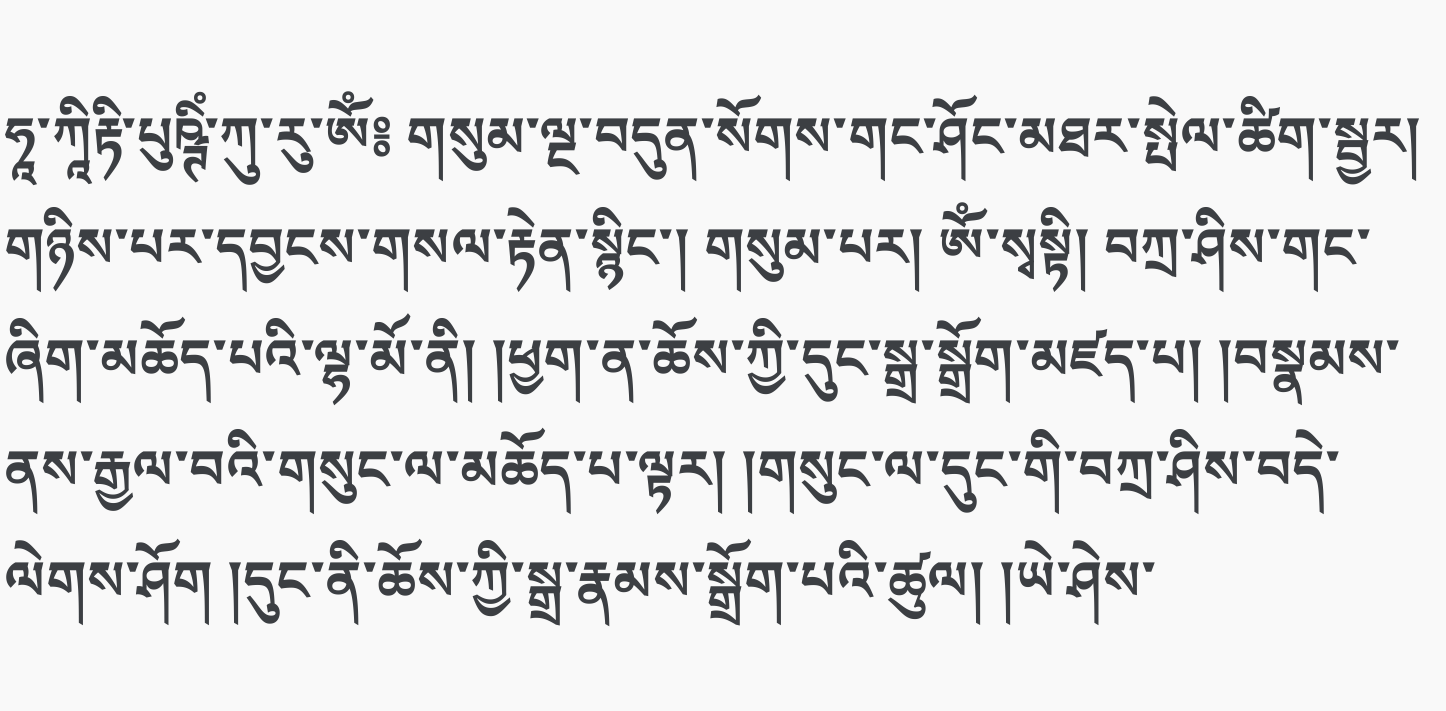ཧཱ་ཀཱིརྟི་པུཥྚིཾ་ཀུ་རུ་ཨོཾ༔ གསུམ་ལྔ་བདུན་སོགས་གང་ཤོང་མཐར་སྤེལ་ཚིག་སྦྱར། གཉིས་པར་དབྱངས་གསལ་རྟེན་སྙིང་། གསུམ་པར། ཨོཾ་སྭསྟི། བཀྲ་ཤིས་གང་ཞིག་མཆོད་པའི་ལྷ་མོ་ནི། །ཕྱག་ན་ཆོས་ཀྱི་དུང་སྒྲ་སྒྲོག་མཛད་པ། །བསྣམས་ནས་རྒྱལ་བའི་གསུང་ལ་མཆོད་པ་ལྟར། །གསུང་ལ་དུང་གི་བཀྲ་ཤིས་བདེ་ལེགས་ཤོག །དུང་ནི་ཆོས་ཀྱི་སྒྲ་རྣམས་སྒྲོག་པའི་ཚུལ། །ཡེ་ཤེས་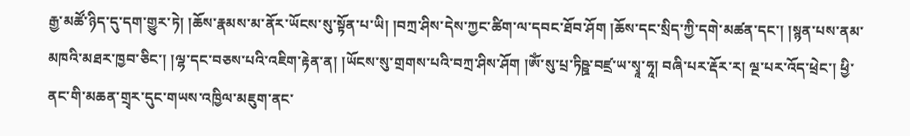རྒྱ་མཚོ་ཉིད་དུ་དག་གྱུར་ཏེ། །ཆོས་རྣམས་མ་ནོར་ཡོངས་སུ་སྟོན་པ་ཡི། །བཀྲ་ཤིས་དེས་ཀྱང་ཚིག་ལ་དབང་ཐོབ་ཤོག །ཆོས་དང་སྲིད་ཀྱི་དགེ་མཚན་དང་། །སྙན་པས་ནམ་མཁའི་མཐར་ཁྱབ་ཅིང་། །ལྷ་དང་བཅས་པའི་འཇིག་རྟེན་ན། །ཡོངས་སུ་གྲགས་པའི་བཀྲ་ཤིས་ཤོག །ཨོཾ་སུ་པྲ་ཏིཥྛ་བཛྲ་ཡ་སྭཱ་ཧཱ། བཞི་པར་རྡོར་ར། ལྔ་པར་འོད་ཕྲེང་། ཕྱི་ནང་གི་མཆན་གྲྭར་དུང་གཡས་འཁྱིལ་མཇུག་ནང་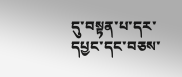དུ་བསྟན་པ་དར་དཔྱང་དང་བཅས་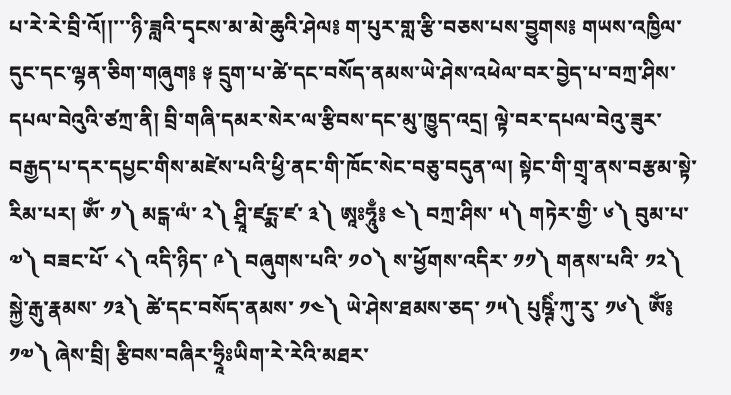པ་རེ་རེ་བྲི་འོ།།་་་ཉི་ཟླའི་དྭངས་མ་མེ་ཆུའི་ཤེལ༔ ག་པུར་གླ་རྩི་བཅས་པས་བྱུགས༔ གཡས་འཁྱིལ་དུང་དང་ལྷན་ཅིག་གཞུག༔ ༈ དྲུག་པ་ཚེ་དང་བསོད་ནམས་ཡེ་ཤེས་འཕེལ་བར་བྱེད་པ་བཀྲ་ཤིས་དཔལ་བེའུའི་ཙཀྲ་ནི། བྲི་གཞི་དམར་སེར་ལ་རྩིབས་དང་མུ་ཁྱུད་འདྲ། ལྟེ་བར་དཔལ་བེའུ་ཟུར་བརྒྱད་པ་དར་དཔྱང་གིས་མཛེས་པའི་ཕྱི་ནང་གི་ཁོང་སེང་བཅུ་བདུན་ལ། སྟེང་གི་གྲྭ་ནས་བརྩམ་སྟེ་རིམ་པར། ཨོཾ་ ༡༽ མངྒ་ལཾ་ ༢༽ ཤྲཱི་ཛངྨ་ཛ་ ༣༽ ཨཱཿཧཱུྃ༔ ༤༽ བཀྲ་ཤིས་ ༥༽ གཏེར་གྱི་ ༦༽ བུམ་པ་ ༧༽ བཟང་པོ་ ༨༽ འདི་ཉིད་ ༩༽ བཞུགས་པའི་ ༡༠༽ ས་ཕྱོགས་འདིར་ ༡༡༽ གནས་པའི་ ༡༢༽ སྐྱེ་རྒུ་རྣམས་ ༡༣༽ ཚེ་དང་བསོད་ནམས་ ༡༤༽ ཡེ་ཤེས་ཐམས་ཅད་ ༡༥༽ པུཥྚིཾ་ཀུ་རུ་ ༡༦༽ ཨོཾ༔ ༡༧༽ ཞེས་བྲི། རྩིབས་བཞིར་ཧྲཱིཿཡིག་རེ་རེའི་མཐར་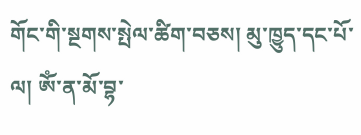གོང་གི་སྔགས་སྤེལ་ཚིག་བཅས། མུ་ཁྱུད་དང་པོ་ལ། ཨོཾ་ན་མོ་བྷ་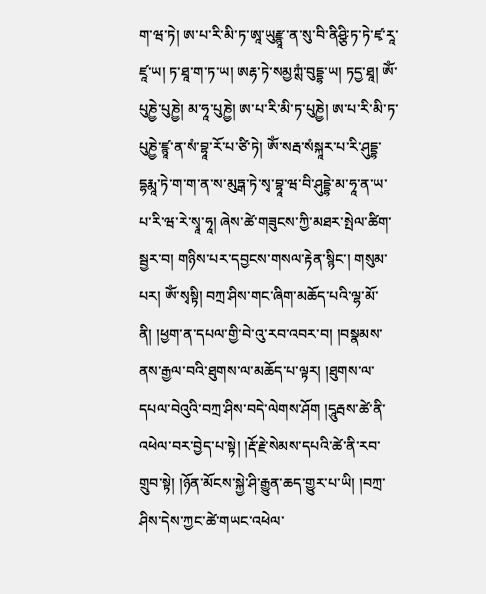ག་ཝ་ཏེ། ཨ་པ་རི་མི་ཏ་ཨཱ་ཡུརྫྙཱ་ན་སུ་བི་ནིཤྩི་ཏ་ཏེ་ཛྭ་རཱ་ཛཱ་ཡ། ཏ་ཐཱ་ག་ཏ་ཡ། ཨརྷ་ཏེ་སམྱཀྶཾ་བུདྡྷ་ཡ། ཏདྱ་ཐཱ། ཨོཾ་པུཎྱེ་པུཎྱེ། མ་ཧཱ་པུཎྱེ། ཨ་པ་རི་མི་ཏ་པུཎྱེ། ཨ་པ་རི་མི་ཏ་པུཎྱེ་ཛྙཱ་ན་སཾ་བྷཱ་རོ་པ་ཙི་ཏེ། ཨོཾ་སརྦ་སཾསྐཱར་པ་རི་ཤུདྡྷ་དྷརྨཱ་ཏེ་ག་ག་ན་ས་མུཏྒ་ཏེ་སྭ་བྷཱ་ཝ་བི་ཤུདྡྷེ་མ་ཧཱ་ན་ཡ་པ་རི་ཝ་རེ་སྭཱ་ཧཱ། ཞེས་ཚེ་གཟུངས་ཀྱི་མཐར་སྤེལ་ཚིག་སྦྱར་བ། གཉིས་པར་དབྱངས་གསལ་རྟེན་སྙིང་། གསུམ་པར། ཨོཾ་སྭསྟི། བཀྲ་ཤིས་གང་ཞིག་མཆོད་པའི་ལྷ་མོ་ནི། །ཕྱག་ན་དཔལ་གྱི་བེ་འུ་རབ་འབར་བ། །བསྣམས་ནས་རྒྱལ་བའི་ཐུགས་ལ་མཆོད་པ་ལྟར། །ཐུགས་ལ་དཔལ་བེའུའི་བཀྲ་ཤིས་བདེ་ལེགས་ཤོག །དཱུརྦས་ཚེ་ནི་འཕེལ་བར་བྱེད་པ་སྟེ། །རྡོ་རྗེ་སེམས་དཔའི་ཚེ་ནི་རབ་གྲུབ་སྟེ། །ཉོན་མོངས་སྐྱེ་ཤི་རྒྱུན་ཆད་གྱུར་པ་ཡི། །བཀྲ་ཤིས་དེས་ཀྱང་ཚེ་གཡང་འཕེལ་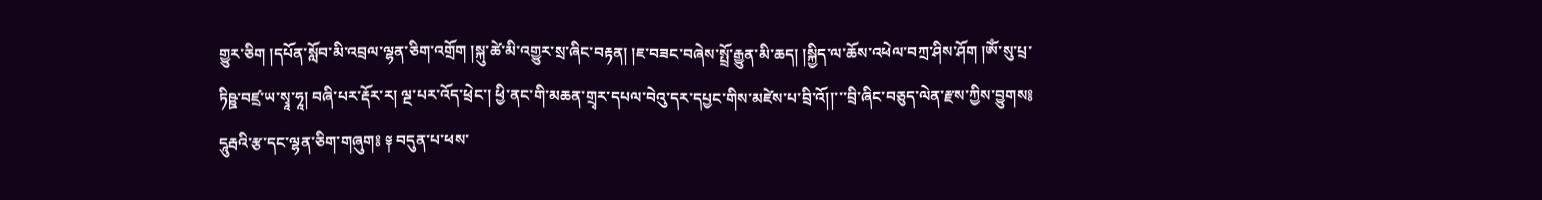གྱུར་ཅིག །དཔོན་སློབ་མི་འབྲལ་ལྷན་ཅིག་འགྲོག །སྐུ་ཚེ་མི་འགྱུར་སྲ་ཞིང་བརྟན། །ཇ་བཟང་བཞེས་སྤྲོ་རྒྱུན་མི་ཆད། །སྐྱིད་ལ་ཆོས་འཕེལ་བཀྲ་ཤིས་ཤོག །ཨོཾ་སུ་པྲ་ཏིཥྛ་བཛྲ་ཡ་སྭཱ་ཧཱ། བཞི་པར་རྡོར་ར། ལྔ་པར་འོད་ཕྲེང་། ཕྱི་ནང་གི་མཆན་གྲྭར་དཔལ་བེའུ་དར་དཔྱང་གིས་མཛེས་པ་བྲི་འོ།།་་་བྲི་ཞིང་བཅུད་ལེན་རྫས་ཀྱིས་བྱུགས༔ དཱུརྦའི་རྩ་དང་ལྷན་ཅིག་གཞུག༔ ༈ བདུན་པ་ཕས་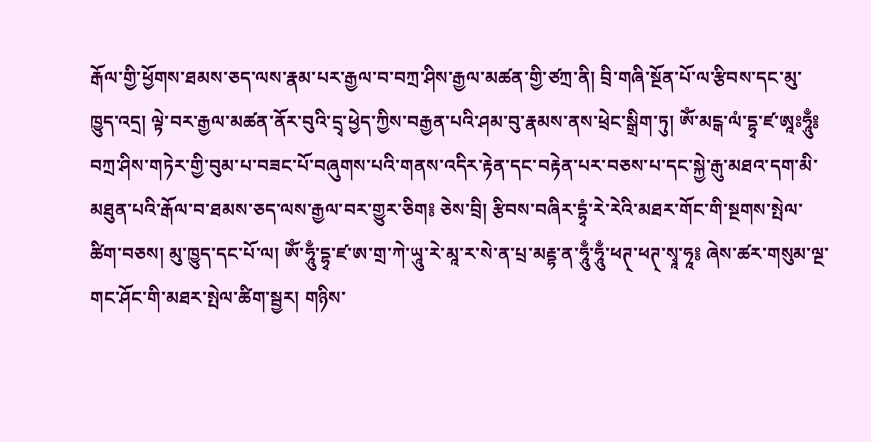རྒོལ་གྱི་ཕྱོགས་ཐམས་ཅད་ལས་རྣམ་པར་རྒྱལ་བ་བཀྲ་ཤིས་རྒྱལ་མཚན་གྱི་ཙཀྲ་ནི། བྲི་གཞི་སྔོན་པོ་ལ་རྩིབས་དང་མུ་ཁྱུད་འདྲ། ལྟེ་བར་རྒྱལ་མཚན་ནོར་བུའི་དྲྭ་ཕྱེད་ཀྱིས་བརྒྱན་པའི་ཤམ་བུ་རྣམས་ནས་ཕྲེང་སྒྲིག་ཏུ། ཨོཾ་མངྒ་ལཾ་དྷྭ་ཛ་ཨཱཿཧཱུྃ༔ བཀྲ་ཤིས་གཏེར་གྱི་བུམ་པ་བཟང་པོ་བཞུགས་པའི་གནས་འདིར་རྟེན་དང་བརྟེན་པར་བཅས་པ་དང་སྐྱེ་རྒུ་མཐའ་དག་མི་མཐུན་པའི་རྒོལ་བ་ཐམས་ཅད་ལས་རྒྱལ་བར་གྱུར་ཅིག༔ ཅེས་བྲི། རྩིབས་བཞིར་དྷྭཾ་རེ་རེའི་མཐར་གོང་གི་སྔགས་སྤེལ་ཚིག་བཅས། མུ་ཁྱུད་དང་པོ་ལ། ཨོཾ་ཧཱུྃ་དྷྭ་ཛ་ཨ་གྲ་ཀེ་ཡཱུ་རེ་མཱ་ར་སེ་ན་པྲ་མརྡྷ་ན་ཧཱུྃ་ཧཱུྃ་ཕཊ྄་ཕཊ྄་སྭཱ་ཧཱ༔ ཞེས་ཚར་གསུམ་ལྔ་གང་ཤོང་གི་མཐར་སྤེལ་ཚིག་སྦྱར། གཉིས་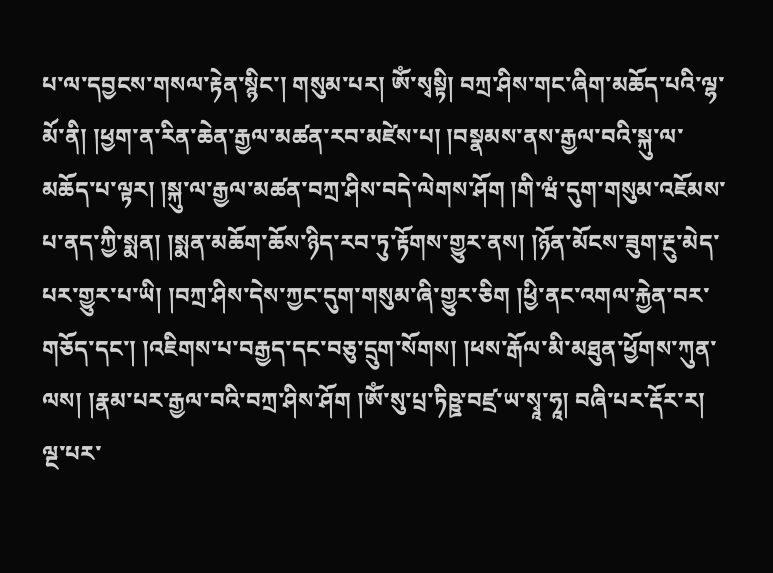པ་ལ་དབྱངས་གསལ་རྟེན་སྙིང་། གསུམ་པར། ཨོཾ་སྭསྟི། བཀྲ་ཤིས་གང་ཞིག་མཆོད་པའི་ལྷ་མོ་ནི། །ཕྱག་ན་རིན་ཆེན་རྒྱལ་མཚན་རབ་མཛེས་པ། །བསྣམས་ནས་རྒྱལ་བའི་སྐུ་ལ་མཆོད་པ་ལྟར། །སྐུ་ལ་རྒྱལ་མཚན་བཀྲ་ཤིས་བདེ་ལེགས་ཤོག །གི་ཝཾ་དུག་གསུམ་འཇོམས་པ་ནད་ཀྱི་སྨན། །སྨན་མཆོག་ཆོས་ཉིད་རབ་ཏུ་རྟོགས་གྱུར་ནས། །ཉོན་མོངས་ཟུག་རྔུ་མེད་པར་གྱུར་པ་ཡི། །བཀྲ་ཤིས་དེས་ཀྱང་དུག་གསུམ་ཞི་གྱུར་ཅིག །ཕྱི་ནང་འགལ་རྐྱེན་བར་གཅོད་དང་། །འཇིགས་པ་བརྒྱད་དང་བཅུ་དྲུག་སོགས། །ཕས་རྒོལ་མི་མཐུན་ཕྱོགས་ཀུན་ལས། །རྣམ་པར་རྒྱལ་བའི་བཀྲ་ཤིས་ཤོག །ཨོཾ་སུ་པྲ་ཏིཥྛ་བཛྲ་ཡ་སྭཱ་ཧཱ། བཞི་པར་རྡོར་ར། ལྔ་པར་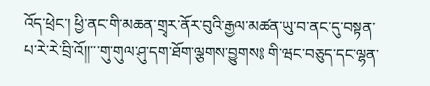འོད་ཕྲེང་། ཕྱི་ནང་གི་མཆན་གྲྭར་ནོར་བུའི་རྒྱལ་མཚན་ཡུ་བ་ནང་དུ་བསྟན་པ་རེ་རེ་བྲི་འོ།།་་་གུ་གུལ་ཤུ་དག་ཐོག་ལྕགས་བྱུགས༔ གི་ཝང་བཅུད་དང་ལྷན་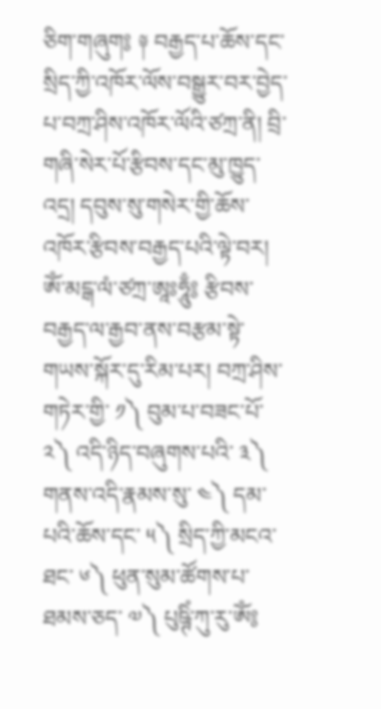ཅིག་གཞུག༔ ༈ བརྒྱད་པ་ཆོས་དང་སྲིད་ཀྱི་འཁོར་ལོས་བསྒྱུར་བར་བྱེད་པ་བཀྲ་ཤིས་འཁོར་ལོའི་ཙཀྲ་ནི། བྲི་གཞི་སེར་པོ་རྩིབས་དང་མུ་ཁྱུད་འདྲ། དབུས་སུ་གསེར་གྱི་ཆོས་འཁོར་རྩིབས་བརྒྱད་པའི་ལྟེ་བར། ཨོཾ་མངྒ་ལཾ་ཙཀྲ་ཨཱཿཧཱུྃ༔ རྩིབས་བརྒྱད་ལ་རྒྱབ་ནས་བརྩམ་སྟེ་གཡས་སྐོར་དུ་རིམ་པར། བཀྲ་ཤིས་གཏེར་གྱི་ ༡༽ བུམ་པ་བཟང་པོ་ ༢༽ འདི་ཉིད་བཞུགས་པའི་ ༣༽ གནས་འདི་རྣམས་སུ་ ༤༽ དམ་པའི་ཆོས་དང་ ༥༽ སྲིད་ཀྱི་མངའ་ཐང་ ༦༽ ཕུན་སུམ་ཚོགས་པ་ཐམས་ཅད་ ༧༽ པུཥྚིཾ་ཀུ་རུ་ཨོཾ༔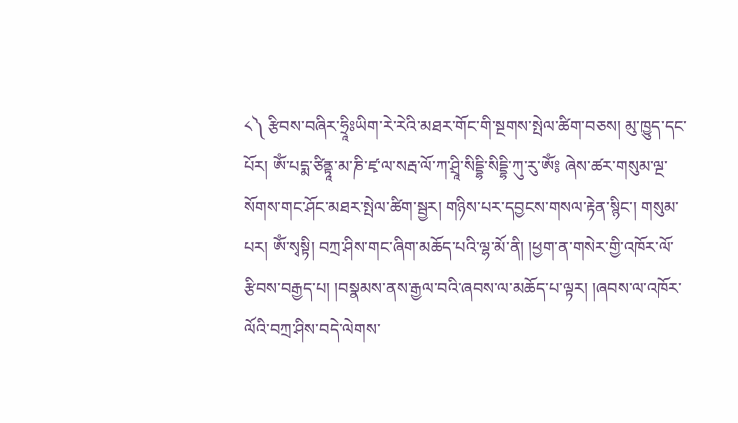༨༽ རྩིབས་བཞིར་ཧྲཱིཿཡིག་རེ་རེའི་མཐར་གོང་གི་སྔགས་སྤེལ་ཚིག་བཅས། མུ་ཁྱུད་དང་པོར། ཨོཾ་པདྨ་ཙིནྟཱ་མ་ཎི་ཛྭ་ལ་སརྦ་ལོ་ཀ་ཤྲཱི་སིདྡྷི་སིདྡྷི་ཀུ་རུ་ཨོཾ༔ ཞེས་ཚར་གསུམ་ལྔ་སོགས་གང་ཤོང་མཐར་སྤེལ་ཚིག་སྦྱར། གཉིས་པར་དབྱངས་གསལ་རྟེན་སྙིང་། གསུམ་པར། ཨོཾ་སྭསྟི། བཀྲ་ཤིས་གང་ཞིག་མཆོད་པའི་ལྷ་མོ་ནི། །ཕྱག་ན་གསེར་གྱི་འཁོར་ལོ་རྩིབས་བརྒྱད་པ། །བསྣམས་ནས་རྒྱལ་བའི་ཞབས་ལ་མཆོད་པ་ལྟར། །ཞབས་ལ་འཁོར་ལོའི་བཀྲ་ཤིས་བདེ་ལེགས་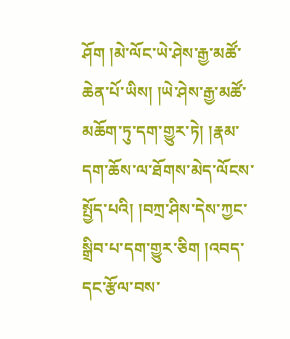ཤོག །མེ་ལོང་ཡེ་ཤེས་རྒྱ་མཚོ་ཆེན་པོ་ཡིས། །ཡེ་ཤེས་རྒྱ་མཚོ་མཆོག་ཏུ་དག་གྱུར་ཏེ། །རྣམ་དག་ཆོས་ལ་ཐོགས་མེད་ལོངས་སྤྱོད་པའི། །བཀྲ་ཤིས་དེས་ཀྱང་སྒྲིབ་པ་དག་གྱུར་ཅིག །འབད་དང་རྩོལ་བས་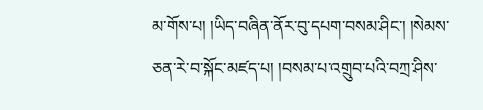མ་གོས་པ། །ཡིད་བཞིན་ནོར་བུ་དཔག་བསམ་ཤིང་། །སེམས་ཅན་རེ་བ་སྐོང་མཛད་པ། །བསམ་པ་འགྲུབ་པའི་བཀྲ་ཤིས་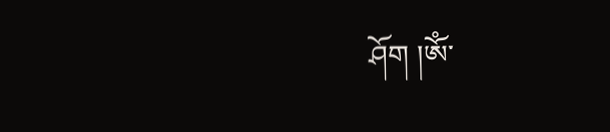ཤོག །ཨོཾ་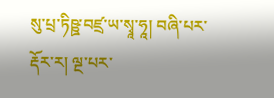སུ་པྲ་ཏིཥྛ་བཛྲ་ཡ་སྭཱ་ཧཱ། བཞི་པར་རྡོར་ར། ལྔ་པར་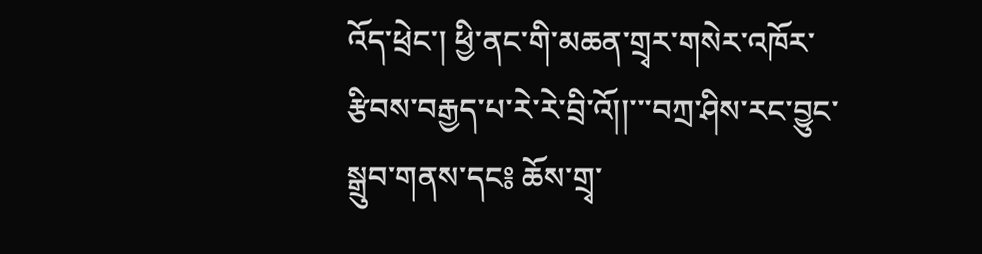འོད་ཕྲེང་། ཕྱི་ནང་གི་མཆན་གྲྭར་གསེར་འཁོར་རྩིབས་བརྒྱད་པ་རེ་རེ་བྲི་འོ།།་་་བཀྲ་ཤིས་རང་བྱུང་སྒྲུབ་གནས་དང༔ ཆོས་གྲྭ་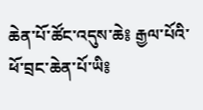ཆེན་པོ་ཚོང་འདུས་ཆེ༔ རྒྱལ་པོའི་ཕོ་བྲང་ཆེན་པོ་ཡི༔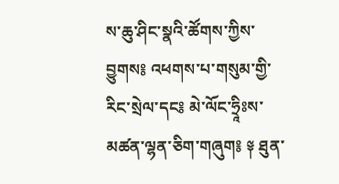ས་ཆུ་ཤིང་སྣའི་ཚོགས་ཀྱིས་བྱུགས༔ འཕགས་པ་གསུམ་གྱི་རིང་སྲེལ་དང༔ མེ་ལོང་ཧྲཱིཿས་མཚན་ལྷན་ཅིག་གཞུག༔ ༈ ཐུན་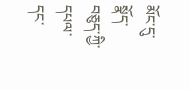མོང་དུ་སྣོད་བཅུད་ཀྱི་དཔལ་དང་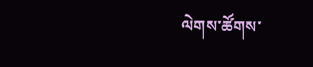ལེགས་ཚོགས་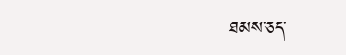ཐམས་ཅད་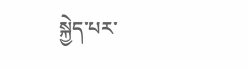སྐྱེད་པར་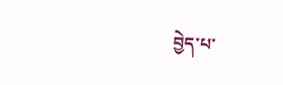བྱེད་པ་